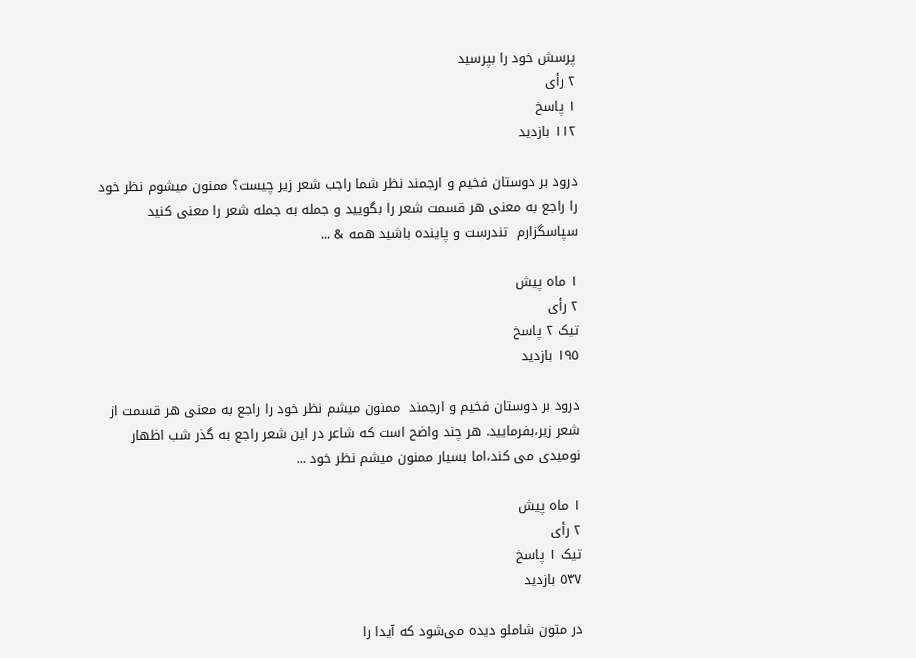پرسش خود را بپرسید
٢ رأی
١ پاسخ
١١٢ بازدید

درود بر دوستان فخیم و ارجمند نظر شما راجب شعر زیر چیست؟ ممنون میشوم نظر خود را راجع به معنی هر قسمت شعر را بگویید و جمله به جمله شعر را معنی کنید  سپاسگزارم  تندرست و پاینده باشید همه & ...

١ ماه پیش
٢ رأی
تیک ٢ پاسخ
١٩٥ بازدید

درود بر دوستان فخیم و ارجمند  ممنون میشم نظر خود را راجع به معنی هر قسمت از شعر زیر،بفرمایید. هر چند واضح است که شاعر در این شعر راجع به گذر شب اظهار نومیدی می کند،اما بسیار ممنون میشم نظر خود ...

١ ماه پیش
٢ رأی
تیک ١ پاسخ
٥٣٧ بازدید

در متون شاملو دیده می‌شود که آیدا را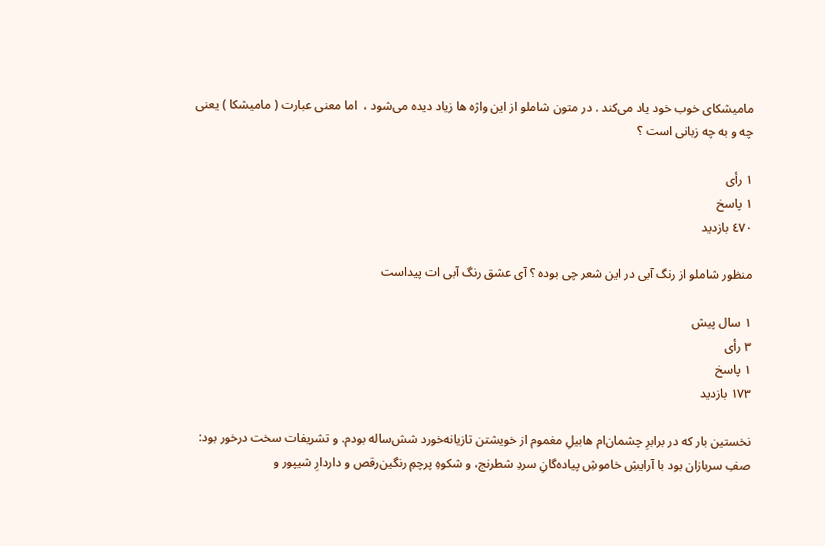مامیشکای خوب خود یاد می‌کند . در متون شاملو از این واژه ها زیاد دیده می‌شود ،  اما معنی عبارت ( مامیشکا ) یعنی چه و به چه زبانی است ؟

١ رأی
١ پاسخ
٤٧٠ بازدید

منظور شاملو از رنگ آبی در این شعر چی بوده ؟ آی عشق رنگ آبی ات پیداست

١ سال پیش
٣ رأی
١ پاسخ
١٧٣ بازدید

نخستین بار که در برابرِ چشمان‌ام هابیلِ مغموم از خویشتن تازیانه‌خورد شش‌ساله بودم. و تشریفات سخت درخور بود: صفِ سربازان بود با آرایشِ خاموشِ پیاده‌گانِ سردِ شطرنج، و شکوهِ پرچمِ رنگین‌رقص و داردارِ شیپور و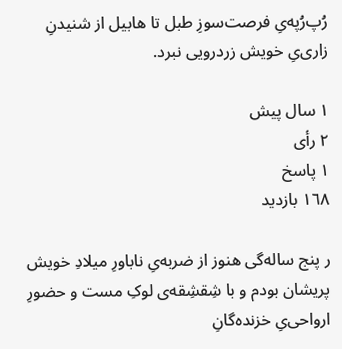رُپ‌رُپه‌یِ فرصت‌سوزِ طبل تا هابیل از شنیدنِ زاری‌یِ خویش زردرویی نبرد.

١ سال پیش
٢ رأی
١ پاسخ
١٦٨ بازدید

ر پنج ساله‌گی هنوز از ضربه‌یِ ناباورِ میلادِ خویش پریشان بودم و با شِقشِقه‌ی لوکِ مست و حضورِ ارواحی‌یِ خزنده‌گانِ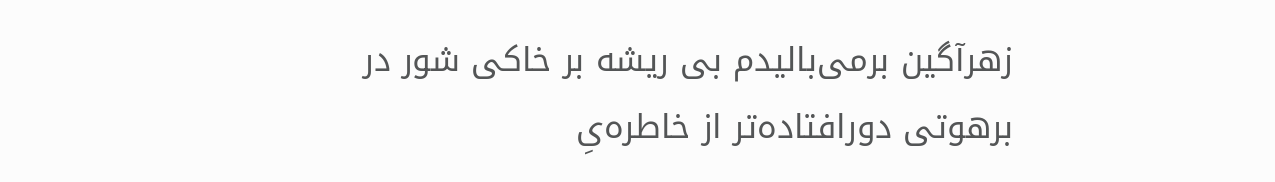زهرآگین برمی‌بالیدم بی ریشه بر خاکی شور در برهوتی دورافتاده‌تر از خاطره‌یِ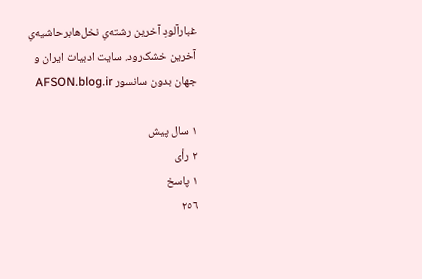غبارآلودِ آخرین رشته‌یِ نخل‌هابرحاشیه‌یِ آخرین خشک‌رود. سایت ادبیات ایران و جهان بدون سانسور AFSON.blog.ir

١ سال پیش
٢ رأی
١ پاسخ
٢٥٦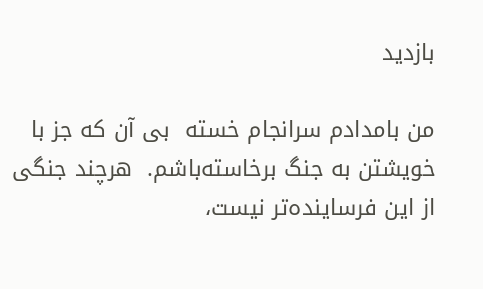بازدید

من بامدادم سرانجام خسته  بی آن که جز با خویشتن به جنگ برخاسته‌باشم.  هرچند جنگی از این فرساینده‌تر نیست،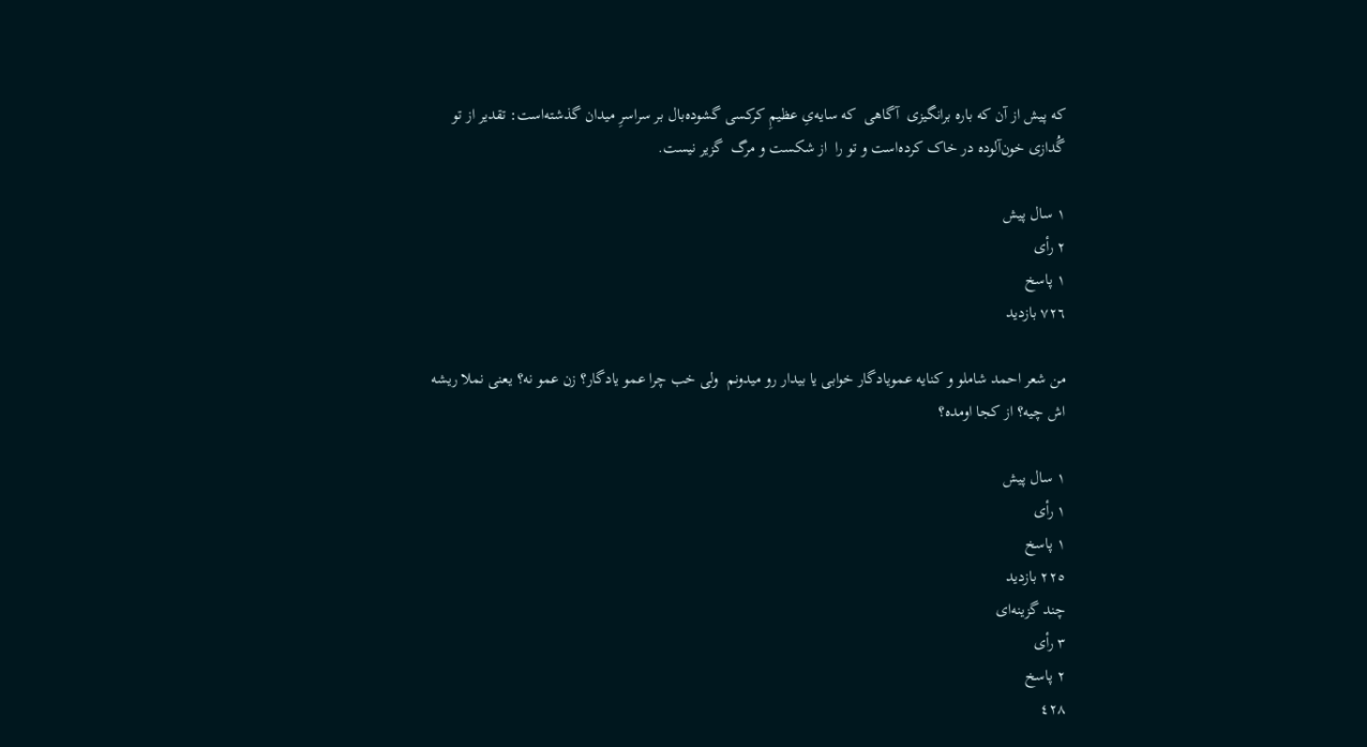که پیش از آن که باره برانگیزی  آگاهی  که سایه‌یِ عظیمِ کرکسی گشوده‌بال بر سراسرِ میدان گذشته‌است: تقدیر از تو گُدازی خون‌آلوده در خاک کرده‌است و تو را  از شکست و مرگ  گزیر نیست.

١ سال پیش
٢ رأی
١ پاسخ
٧٢٦ بازدید

من شعر احمد شاملو و کنایه عمویادگار خوابی یا بیدار رو میدونم  ولی خب چرا عمو یادگار؟ زن عمو نه؟ یعنی نملا ریشه اش چیه؟ از کجا اومده؟

١ سال پیش
١ رأی
١ پاسخ
٢٢٥ بازدید
چند گزینه‌ای
٣ رأی
٢ پاسخ
٤٢٨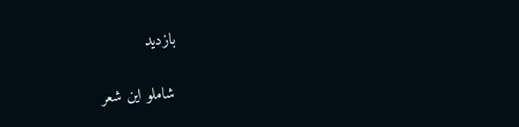بازدید

 شاملو این شعر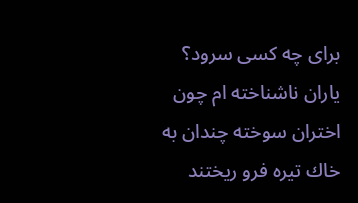برای چه کسی سرود؟ ياران ناشناخته ام چون اختران سوخته چندان به خاك تيره فرو ريختند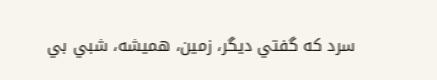سرد كه گفتي ديگر، زمين، هميشه، شبي بي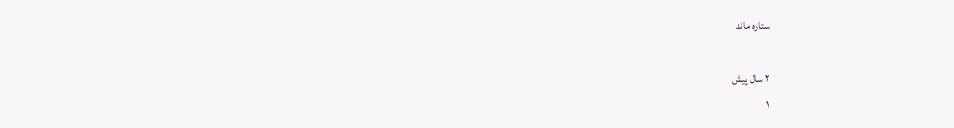ستاره ماند

٢ سال پیش
١